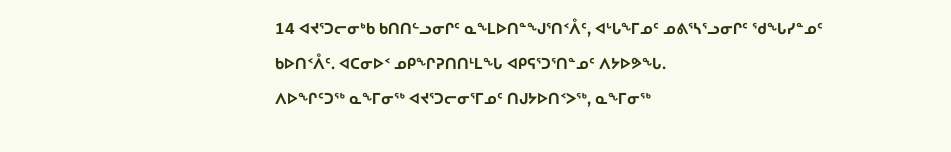14 ᐊᔪᕐᑐᓕᓂᒃᑲ ᑲᑎᑎᓪᓗᓂᒋᑦ ᓇᖕᒪᐅᑎᓐᖑᕐᑎᑉᐰᑦ, ᐊᒡᒐᖕᒥᓄᑦ ᓄᕕᕐᓴᕐᓗᓂᒋᑦ ᖁᖓᓯᓐᓄᑦ ᑲᐅᑎᑉᐰᑦ. ᐊᑕᓂᐅᑉ ᓄᑭᖏᕈᑎᑎᒻᒪᖓ ᐊᑭᕋᕐᑐᕐᑎᓐᓄᑦ ᐱᔭᐅᕗᖓ.
ᐱᐅᖏᑦᑐᖅ ᓇᖕᒥᓂᖅ ᐊᔪᕐᑐᓕᓂᕐᒥᓄᑦ ᑎᒍᔭᐅᑎᑉᐳᖅ, ᓇᖕᒥᓂᖅ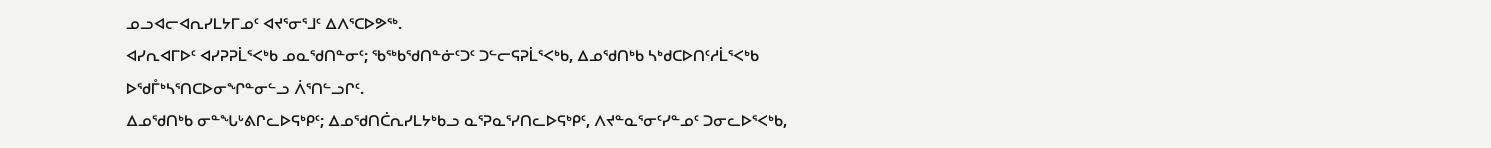ᓄᓗᐊᓕᐊᕆᓯᒪᔭᒥᓄᑦ ᐊᔪᕐᓂᕐᒧᑦ ᐃᐱᕐᑕᐅᕗᖅ.
ᐊᓯᕆᐊᒥᐅᑦ ᐊᓯᕈᕈᒫᕐᐸᒃᑲ ᓄᓇᖁᑎᓐᓂᑦ; ᖃᖅᑲᖁᑎᓐᓃᑦᑐᑦ ᑐᓪᓕᕋᕈᒫᕐᐸᒃᑲ, ᐃᓄᖁᑎᒃᑲ ᓴᒃᑯᑕᐅᑎᑦᓱᒫᕐᐸᒃᑲ ᐅᖁᒤᒃᓴᕐᑎᑕᐅᓂᖏᓐᓂᓪᓗ ᐲᕐᑎᓪᓗᒋᑦ.
ᐃᓄᖁᑎᒃᑲ ᓂᓐᖓᒡᕕᒋᓚᐅᕋᒃᑭᑦ; ᐃᓄᖁᑎᑖᕆᓯᒪᔭᒃᑲᓗ ᓇᕐᕈᓇᕐᓯᑎᓚᐅᕋᒃᑭᑦ, ᐱᔪᓐᓇᕐᓂᑦᓯᓐᓄᑦ ᑐᓂᓚᐅᕐᐸᒃᑲ,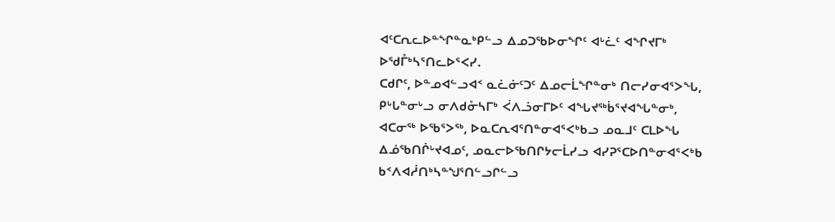ᐊᑦᑕᕆᓚᐅᓐᖏᓐᓇᒃᑭᓪᓗ ᐃᓄᑐᖃᐅᓂᖏᑦ ᐊᒡᓛᑦ ᐊᖏᔪᒥᒃ ᐅᖁᒤᒃᓴᕐᑎᓚᐅᕐᐸᓯ.
ᑕᑯᒋᑦ, ᐅᓐᓄᐊᓪᓗᐊᑉ ᓇᓛᓃᑦᑐᑦ ᐃᓄᓕᒫᖏᓐᓂᒃ ᑎᓕᓯᓂᐊᕐᐳᖓ, ᑭᒡᒐᓐᓂᒡᓗ ᓂᐱᑯᓁᓴᒥᒃ ᐹᐱᓘᓂᒥᐅᑦ ᐊᖓᔪᖅᑳᕐᔪᐊᖓᓐᓂᒃ, ᐊᑕᓂᖅ ᐅᖃᕐᐳᖅ, ᐅᓇᑕᕆᐊᕐᑎᓐᓂᐊᕐᐸᒃᑲᓗ ᓄᓇᒧᑦ ᑕᒪᐅᖓ ᐃᓅᖃᑎᒌᒡᔪᐊᓄᑦ, ᓄᓇᓕᐅᖃᑎᒋᔭᓕᒫᓯᓗ ᐊᓯᕈᕐᑕᐅᑎᓐᓂᐊᕐᐸᒃᑲ ᑲᑉᐱᐊᓲᑎᒃᓴᓐᖑᕐᑎᓪᓗᒋᓪᓗ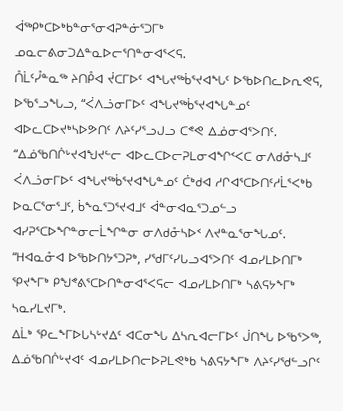ᐋᖅᑭᒃᑕᐅᒃᑲᓐᓂᕐᓂᐊᕈᓐᓃᕐᑐᒥᒃ ᓄᓇᓕᕕᓂᑐᐃᓐᓇᐅᓕᕐᑎᓐᓂᐊᕐᐸᕋ.
ᑍᒫᑦᓮᓐᓇᖅ ᔨᑎᑬᐊ ᔫᑕᒥᐅᑦ ᐊᖓᔪᖅᑳᕐᔪᐊᖓᑦ ᐅᖃᐅᑎᓚᐅᕆᕙᕋ, ᐅᖃᕐᓗᖓᓗ, “ᐹᐱᓘᓂᒥᐅᑦ ᐊᖓᔪᖅᑳᕐᔪᐊᖓᓐᓄᑦ ᐊᐅᓚᑕᐅᔪᒃᓴᐅᕗᑎᑦ ᐱᔨᑦᓯᕐᓗᒍᓗ ᑕᕝᕙ ᐃᓅᓂᐊᕐᐳᑎᑦ.
“ᐃᓅᖃᑎᒌᒡᔪᐊᖑᔪᓪᓕ ᐊᐅᓚᑕᐅᓕᕈᒪᓂᐊᖏᑉᐸᑕ ᓂᐱᑯᓁᓴᒧᑦ ᐹᐱᓘᓂᒥᐅᑦ ᐊᖓᔪᖅᑳᕐᔪᐊᖓᓐᓄᑦ ᑖᒃᑯᐊ ᓱᒋᐊᕐᑕᐅᑎᑦᓱᒫᕐᐸᒃᑲ ᐅᓇᑕᕐᓂᕐᒧᑦ, ᑳᖕᓇᕐᑐᕐᔪᐊᒧᑦ ᐋᓐᓂᐊᓇᕐᑐᓄᓪᓗ ᐊᓯᕈᕐᑕᐅᖏᓐᓂᓕᒫᖏᓐᓂ ᓂᐱᑯᓁᓴᐅᑉ ᐱᔪᓐᓇᕐᓂᖓᓄᑦ.
“ᕼᐊᓇᓁᐊ ᐅᖃᐅᑎᔭᕐᑐᕈᒃ, ᓯᖁᒥᑦᓯᒐᓗᐊᕐᐳᑎᑦ ᐊᓄᓯᒪᐅᑎᒥᒃ ᕿᔪᖕᒥᒃ ᑭᖑᕝᕕᕐᑕᐅᑎᓐᓂᐊᕐᐸᕋᓕ ᐊᓄᓯᒪᐅᑎᒥᒃ ᓴᕕᕋᔭᖕᒥᒃ ᓴᓇᓯᒪᔪᒥᒃ.
ᐃᒫᒃ ᕿᓚᖕᒥᐅᒐᓴᒡᔪᐃᑦ ᐊᑕᓂᖓ ᐃᓴᕆᐊᓕᒥᐅᑦ ᒎᑎᖓ ᐅᖃᕐᐳᖅ, ᐃᓅᖃᑎᒌᒡᔪᐊᑦ ᐊᓄᓯᒪᐅᑎᓕᐅᕈᒪᕙᒃᑲ ᓴᕕᕋᔭᖕᒥᒃ ᐱᔨᑦᓯᖁᓪᓗᒋᑦ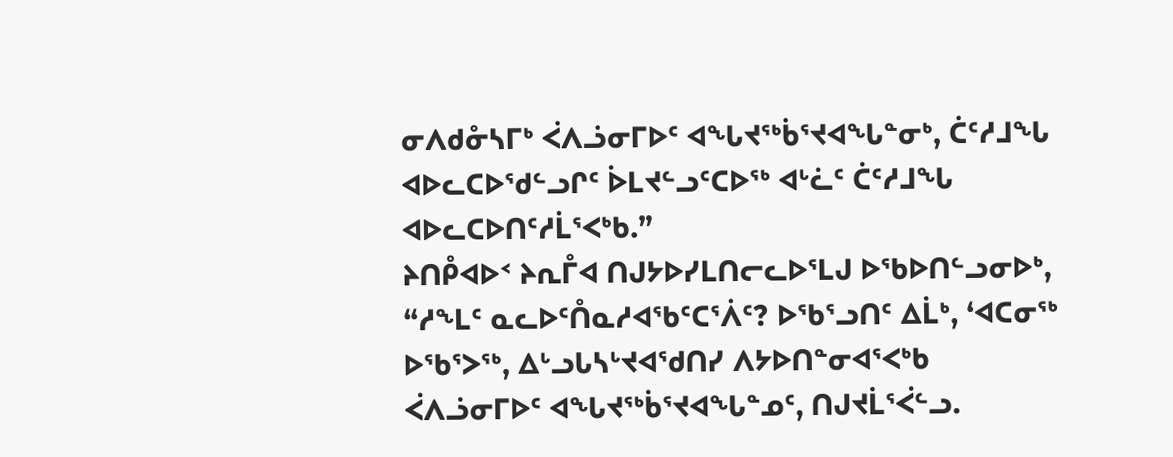ᓂᐱᑯᓁᓴᒥᒃ ᐹᐱᓘᓂᒥᐅᑦ ᐊᖓᔪᖅᑳᕐᔪᐊᖓᓐᓂᒃ, ᑖᑦᓱᒧᖓ ᐊᐅᓚᑕᐅᖁᓪᓗᒋᑦ ᐆᒪᔪᓪᓗᑦᑕᐅᖅ ᐊᒡᓛᑦ ᑖᑦᓱᒧᖓ ᐊᐅᓚᑕᐅᑎᑦᓱᒫᕐᐸᒃᑲ.”
ᔨᑎᑬᐊᐅᑉ ᔨᕆᒤᐊ ᑎᒍᔭᐅᓯᒪᑎᓕᓚᐅᕐᒪᒍ ᐅᖃᐅᑎᓪᓗᓂᐅᒃ, “ᓱᖕᒪᑦ ᓇᓚᐅᑦᑍᓇᓱᐊᖃᑦᑕᕐᐲᑦ? ᐅᖃᕐᓗᑎᑦ ᐃᒫᒃ, ‘ᐊᑕᓂᖅ ᐅᖃᕐᐳᖅ, ᐃᒡᓗᒐᓴᒡᔪᐊᖁᑎᓯ ᐱᔭᐅᑎᓐᓂᐊᕐᐸᒃᑲ ᐹᐱᓘᓂᒥᐅᑦ ᐊᖓᔪᖅᑳᕐᔪᐊᖓᓐᓄᑦ, ᑎᒍᔪᒫᕐᐹᓪᓗ.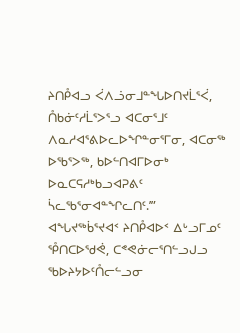ᔨᑎᑬᐊᓗ ᐹᐱᓘᓂᒧᓐᖓᐅᑎᔪᒫᕐᐹ, ᑍᑲᓃᑦᓱᒫᕐᐳᕐᓗ ᐊᑕᓂᕐᒧᑦ ᐱᓇᓱᐊᕐᕕᐅᓚᐅᖏᓐᓂᕐᒥᓂ, ᐊᑕᓂᖅ ᐅᖃᕐᐳᖅ, ᑲᐅᓪᑎᐊᒥᐅᓂᒃ ᐅᓇᑕᕋᓱᒃᑲᓗᐊᕈᕕᑦ ᓵᓚᖃᕐᓂᐊᓐᖏᓚᑎᑦ.’”
ᐊᖓᔪᖅᑳᕐᔪᐊᑉ ᔨᑎᑬᐊᐅᑉ ᐃᒡᓗᒥᓄᑦ ᕾᑎᑕᐅᖁᕚ, ᑕᕝᕙᓃᓕᕐᑎᓪᓗᒍᓗ ᖃᐅᔨᔭᐅᑦᑍᓕᓪᓗᓂ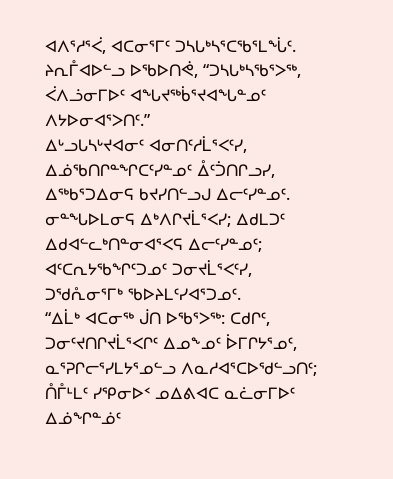ᐊᐱᕐᓱᕐᐹ, ᐊᑕᓂᕐᒥᑦ ᑐᓴᒐᒃᓴᕐᑕᖃᕐᒪᖔᑦ. ᔨᕆᒤᐊᐅᓪᓗ ᐅᖃᐅᑎᕚ, “ᑐᓴᒐᒃᓴᖃᕐᐳᖅ, ᐹᐱᓘᓂᒥᐅᑦ ᐊᖓᔪᖅᑳᕐᔪᐊᖓᓐᓄᑦ ᐱᔭᐅᓂᐊᕐᐳᑎᑦ.”
ᐃᒡᓗᒐᓴᒡᔪᐊᓂᑦ ᐊᓂᑎᑦᓱᒫᕐᐸᑦᓯ, ᐃᓅᖃᑎᒋᓐᖏᑕᑦᓯᓐᓄᑦ ᐂᑦᑑᑎᒋᓗᓯ, ᐃᖅᑲᕐᑐᐃᓂᕋ ᑲᔪᓯᑎᓪᓗᒍ ᐃᓕᑦᓯᓐᓄᑦ.
ᓂᓐᖓᐅᒪᓂᕋ ᐃᒃᐱᒋᔪᒫᕐᐸᓯ; ᐃᑯᒪᑐᑦ ᐃᑯᐊᓪᓚᒃᑎᓐᓂᐊᕐᐸᕋ ᐃᓕᑦᓯᓐᓄᑦ; ᐊᑦᑕᕆᔭᖃᖏᑦᑐᓄᑦ ᑐᓂᔪᒫᕐᐸᑦᓯ, ᑐᖁᕅᓂᕐᒥᒃ ᖃᐅᔨᒪᑦᓯᐊᕐᑐᓄᑦ.
“ᐃᒫᒃ ᐊᑕᓂᖅ ᒎᑎ ᐅᖃᕐᐳᖅ: ᑕᑯᒋᑦ, ᑐᓂᑦᔪᑎᒋᔪᒫᕐᐸᒋᑦ ᐃᓄᖕᓄᑦ ᐆᒥᒋᔭᕐᓄᑦ, ᓇᕐᕈᒋᓕᕐᓯᒪᔭᕐᓄᓪᓗ ᐱᓇᓱᐊᕐᑕᐅᖁᓪᓗᑎᑦ;
ᑍᒤᒻᒪᑦ ᓯᕿᓂᐅᑉ ᓄᐃᕕᐊᑕ ᓇᓛᓂᒥᐅᑦ ᐃᓅᖏᓐᓅᑦ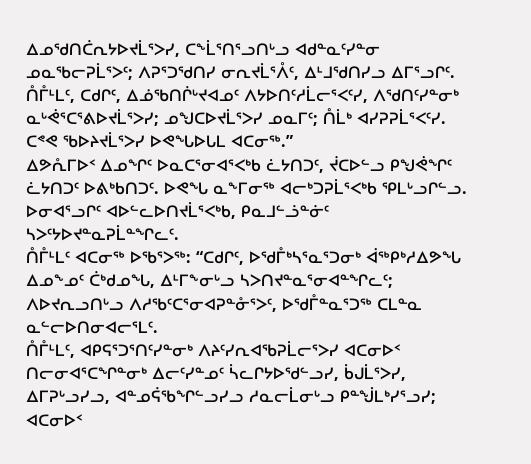ᐃᓄᖁᑎᑖᕆᔭᐅᔪᒫᕐᐳᓯ, ᑕᖕᒫᕐᑎᕐᓗᑎᒡᓗ ᐊᑯᓐᓇᑦᓯᓐᓂ ᓄᓇᖃᓕᕈᒫᕐᐳᑦ; ᐱᕈᕐᑐᖁᑎᓯ ᓂᕆᔪᒫᕐᐰᑦ, ᐃᒻᒧᖁᑎᓯᓗ ᐃᒥᕐᓗᒋᑦ.
ᑍᒤᒻᒪᑦ, ᑕᑯᒋᑦ, ᐃᓅᖃᑎᒌᒡᔪᐊᓄᑦ ᐱᔭᐅᑎᑦᓱᒫᓕᕐᐸᑦᓯ, ᐱᖁᑎᑦᓯᓐᓂᒃ ᓇᒡᕚᕐᑕᕐᕕᐅᔪᒫᕐᐳᓯ; ᓄᖑᑕᐅᔪᒫᕐᐳᓯ ᓄᓇᒥᑦ; ᑍᒫᒃ ᐊᓯᕈᕈᒫᕐᐸᑦᓯ. ᑕᕝᕙ ᖃᐅᔨᔪᒫᕐᐳᓯ ᐅᕙᖓᐅᒐᒪ ᐊᑕᓂᖅ.”
ᐃᕗᕅᒥᐅᑉ ᐃᓄᖏᑦ ᐅᓇᑕᕐᓂᐊᕐᐸᒃᑲ ᓛᔭᑎᑐᑦ, ᔫᑕᐅᓪᓗ ᑭᖑᕚᖏᑦ ᓛᔭᑎᑐᑦ ᐅᕕᒃᑲᑎᑐᑦ. ᐅᕙᖓ ᓇᖕᒥᓂᖅ ᐊᓕᒃᑐᕈᒫᕐᐸᒃᑲ ᕿᒪᒡᓗᒋᓪᓗ. ᐅᓂᐊᕐᓗᒋᑦ ᐊᐅᓪᓚᐅᑎᔪᒫᕐᐸᒃᑲ, ᑭᓇᒧᓪᓘᓐᓃᑦ ᓴᐳᑦᔭᐅᔪᓐᓇᕈᒫᓐᖏᓚᑦ.
ᑍᒤᒻᒪᑦ ᐊᑕᓂᖅ ᐅᖃᕐᐳᖅ: “ᑕᑯᒋᑦ, ᐅᖁᒤᒃᓴᕐᓇᕐᑐᓂᒃ ᐋᖅᑭᒃᓱᐃᕗᖓ ᐃᓄᖕᓄᑦ ᑖᒃᑯᓄᖓ, ᐃᒻᒥᖕᓂᒡᓗ ᓴᐳᑎᔪᓐᓇᕐᓂᐊᓐᖏᓚᑦ; ᐱᐅᔪᕆᓗᑎᒡᓗ ᐱᓱᖃᑦᑕᕐᓂᐊᕈᓐᓁᕐᐳᑦ, ᐅᖁᒤᓐᓇᕐᑐᖅ ᑕᒪᓐᓇ ᓇᓪᓕᐅᑎᓂᐊᓕᕐᒪᑦ.
ᑍᒤᒻᒪᑦ, ᐊᑭᕋᕐᑐᕐᑎᑦᓯᓐᓂᒃ ᐱᔨᑦᓯᕆᐊᖃᕈᒫᓕᕐᐳᓯ ᐊᑕᓂᐅᑉ ᑎᓕᓂᐊᕐᑕᖏᓐᓂᒃ ᐃᓕᑦᓯᓐᓄᑦ ᓵᓚᒋᔭᐅᖁᓪᓗᓯ, ᑳᒍᒫᕐᐳᓯ, ᐃᒥᕈᒡᓗᓯᓗ, ᐊᓐᓄᕌᖃᖏᓪᓗᓯᓗ ᓱᓇᓕᒫᓂᒡᓗ ᑭᓐᖒᒪᒃᓯᕐᓗᓯ; ᐊᑕᓂᐅᑉ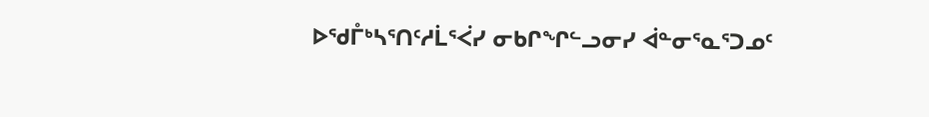ᐅᖁᒤᒃᓴᕐᑎᑦᓱᒫᕐᐹᓯ ᓂᑲᒋᖏᓪᓗᓂᓯ ᐋᓐᓂᕐᓇᕐᑐᓄᑦ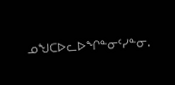ᓄᖑᑕᐅᓚᐅᖏᓐᓂᑦᓯᓐᓂ.